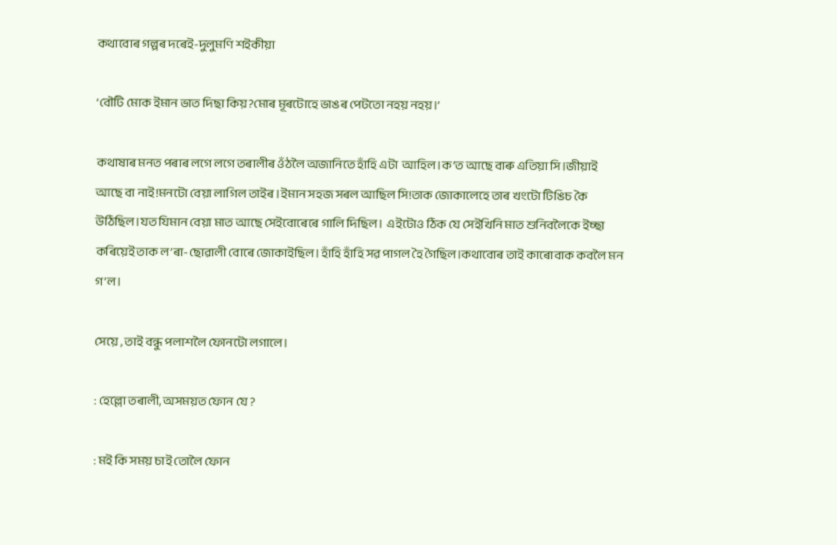কথাবোৰ গল্পৰ দৰেই-দুলুমণি শইকীয়া

‘বৌটি মোক ইমান ভাত দিছা কিয়?মোৰ মূৰটোহে ভাঙৰ পেটতো নহয় নহয়।’

কথাষাৰ মনত পৰাৰ লগে লগে তৰালীৰ ওঁঠলৈ অজানিতে হাঁহি এটা  আহিল।ক’ত আছে বাৰু এতিয়া সি।জীয়াই আছে বা নাই!মনটো বেয়া লাগিল তাইৰ।ইমান সহজ সৰল আছিল সি!তাক জোকালেহে তাৰ খংটো টিঙিচ কৈ উঠিছিল।যত যিমান বেয়া মাত আছে সেইবোৰেৰে গালি দিছিল।  এইটোও ঠিক যে সেইখিনি মাত শুনিবলৈকে ইচ্ছা কৰিয়েই তাক ল’ৰা-ছোৱালী বোৰে জোকাইছিল। হাঁহি হাঁহি সৱ পাগল হৈ গৈছিল।কথাবোৰ তাই কাৰোবাক কবলৈ মন গ’ল।

সেয়ে , তাই বন্ধু পলাশলৈ ফোনটো লগালে।

: হেল্লো তৰালী, অসময়ত ফোন যে ?

: মই কি সময় চাই তোলৈ ফোন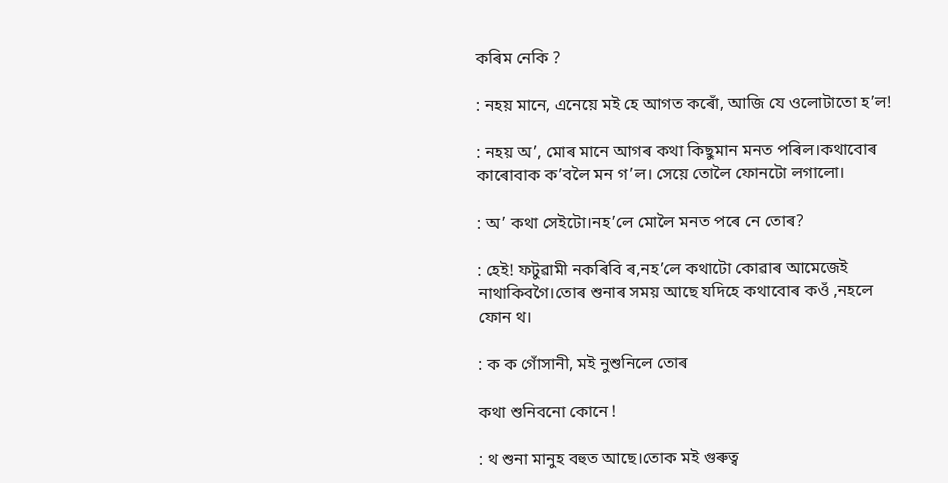কৰিম নেকি ?

: নহয় মানে, এনেয়ে মই হে আগত কৰোঁ, আজি যে ওলোটাতো হ’ল!

: নহয় অ’, মোৰ মানে আগৰ কথা কিছুমান মনত পৰিল।কথাবোৰ কাৰোবাক ক’বলৈ মন গ’ল। সেয়ে তোলৈ ফোনটো লগালো।

: অ’ কথা সেইটো।নহ’লে মোলৈ মনত পৰে নে তোৰ?

: হেই! ফটুৱামী নকৰিবি ৰ,নহ’লে কথাটো কোৱাৰ আমেজেই নাথাকিবগৈ।তোৰ শুনাৰ সময় আছে যদিহে কথাবোৰ কওঁ ,নহলে ফোন থ।

: ক ক গোঁসানী, মই নুশুনিলে তোৰ

কথা শুনিবনো কোনে !

: থ শুনা মানুহ বহুত আছে।তোক মই গুৰুত্ব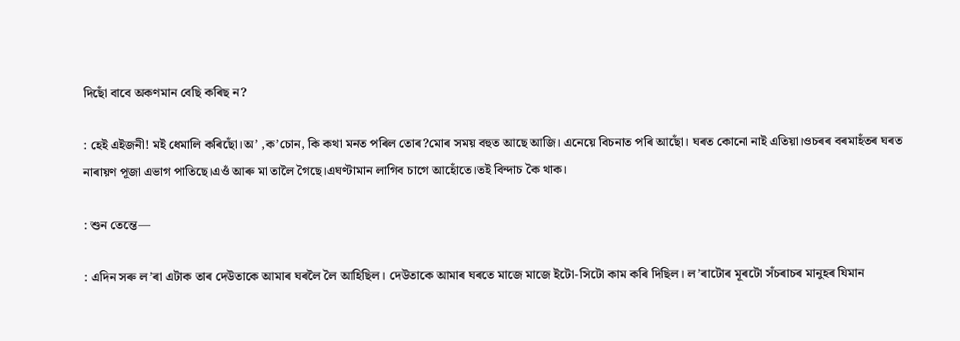দিছোঁ বাবে অকণমান বেছি কৰিছ ন?

: হেই এইজনী! মই ধেমালি কৰিছোঁ।অ’ ,ক’চোন, কি কথা মনত পৰিল তোৰ?মোৰ সময় বহুত আছে আজি। এনেয়ে বিচনাত পৰি আছোঁ। ঘৰত কোনো নাই এতিয়া।ওচৰৰ বৰমাহঁতৰ ঘৰত নাৰায়ণ পূজা এভাগ পাতিছে।এওঁ আৰু মা তালৈ গৈছে।এঘণ্টামান লাগিব চাগে আহোঁতে।তই বিন্দাচ কৈ থাক।

: শুন তেন্তে—

: এদিন সৰু ল’ৰা এটাক তাৰ দেউতাকে আমাৰ ঘৰলৈ লৈ আহিছিল। দেউতাকে আমাৰ ঘৰতে মাজে মাজে ইটো-সিটো কাম কৰি দিছিল। ল’ৰাটোৰ মূৰটো সঁচৰাচৰ মানুহৰ যিমান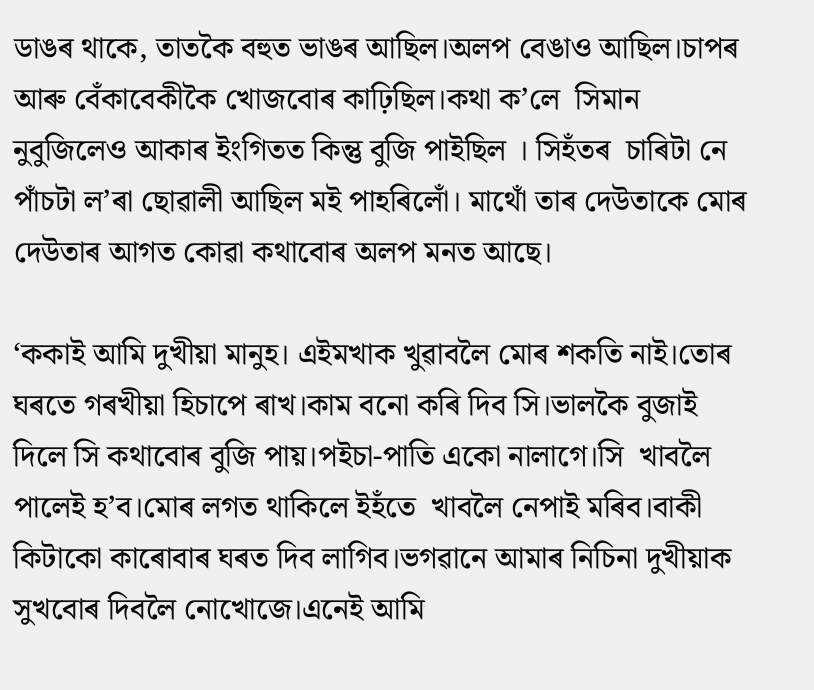ডাঙৰ থাকে, তাতকৈ বহুত ভাঙৰ আছিল।অলপ বেঙাও আছিল।চাপৰ আৰু বেঁকাবেকীকৈ খোজবোৰ কাঢ়িছিল।কথা ক’লে  সিমান নুবুজিলেও আকাৰ ইংগিতত কিন্তু বুজি পাইছিল । সিহঁতৰ  চাৰিটা নে পাঁচটা ল’ৰা ছোৱালী আছিল মই পাহৰিলোঁ। মাথোঁ তাৰ দেউতাকে মোৰ দেউতাৰ আগত কোৱা কথাবোৰ অলপ মনত আছে।

‘ককাই আমি দুখীয়া মানুহ। এইমখাক খুৱাবলৈ মোৰ শকতি নাই।তোৰ ঘৰতে গৰখীয়া হিচাপে ৰাখ।কাম বনো কৰি দিব সি।ভালকৈ বুজাই দিলে সি কথাবোৰ বুজি পায়।পইচা-পাতি একো নালাগে।সি  খাবলৈ পালেই হ’ব।মোৰ লগত থাকিলে ইহঁতে  খাবলৈ নেপাই মৰিব।বাকী কিটাকো কাৰোবাৰ ঘৰত দিব লাগিব।ভগৱানে আমাৰ নিচিনা দুখীয়াক সুখবোৰ দিবলৈ নোখোজে।এনেই আমি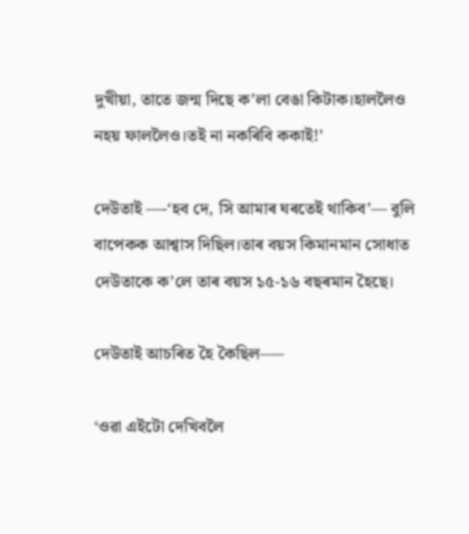দুখীয়া, তাতে জন্ম দিছে ক’লা বেঙা কিটাক।হাললৈও নহয় ফাললৈও।তই না নকৰিবি ককাই!’

দেউতাই —-‘হব দে, সি আমাৰ ঘৰতেই থাকিব’— বুলি বাপেকক আশ্বাস দিছিল।তাৰ বয়স কিমানমান সোধাত  দেউতাকে ক’লে তাৰ বয়স ১৫-১৬ বছৰমান হৈছে।

দেউতাই আচৰিত হৈ কৈছিল—–

‘ওৱা এইটো দেখিবলৈ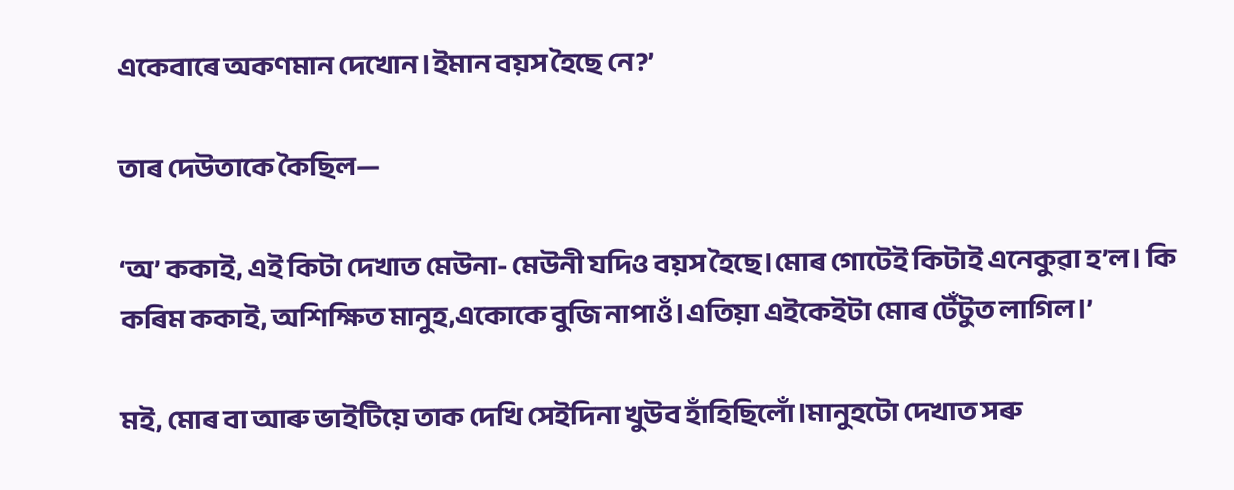একেবাৰে অকণমান দেখোন।ইমান বয়স হৈছে নে?’

তাৰ দেউতাকে কৈছিল—

‘অ’ ককাই, এই কিটা দেখাত মেউনা- মেউনী যদিও বয়স হৈছে।মোৰ গোটেই কিটাই এনেকুৱা হ’ল। কি কৰিম ককাই, অশিক্ষিত মানুহ,একোকে বুজি নাপাওঁ।এতিয়া এইকেইটা মোৰ টেঁটুত লাগিল।’

মই, মোৰ বা আৰু ভাইটিয়ে তাক দেখি সেইদিনা খুউব হাঁহিছিলোঁ।মানুহটো দেখাত সৰু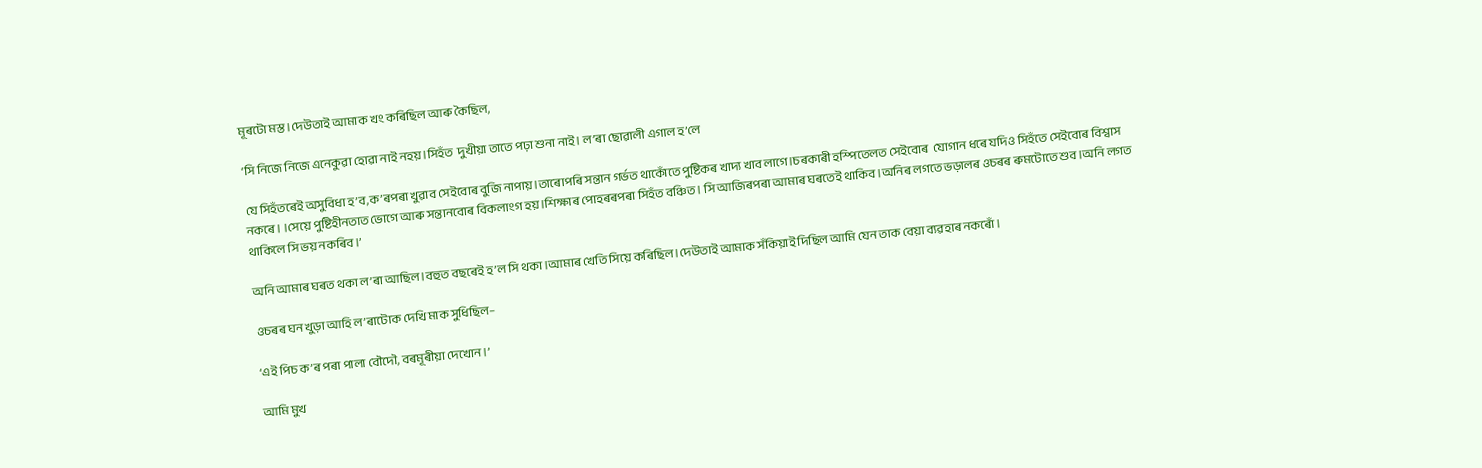মূৰটো মস্ত।দেউতাই আমাক খং কৰিছিল আৰু কৈছিল,

‘সি নিজে নিজে এনেকুৱা হোৱা নাই নহয়।সিহঁত  দুখীয়া তাতে পঢ়া শুনা নাই। ল’ৰা ছোৱালী এগাল হ’লে

যে সিহঁতৰেই অসুবিধা হ’ব,ক’ৰপৰা খুৱাব সেইবোৰ বুজি নাপায়।তাৰোপৰি সন্তান গৰ্ভত থাকোঁতে পুষ্টিকৰ খাদ্য খাব লাগে।চৰকাৰী হস্পিতেলত সেইবোৰ  যোগান ধৰে যদিও সিহঁতে সেইবোৰ বিশ্বাস নকৰে। ।সেয়ে পুষ্টিহীনতাত ভোগে আৰু সন্তানবোৰ বিকলাংগ হয়।শিক্ষাৰ পোহৰৰপৰা সিহঁত বঞ্চিত। সি আজিৰপৰা আমাৰ ঘৰতেই থাকিব।অনিৰ লগতে ভড়ালৰ ওচৰৰ ৰুমটোতে শুব।অনি লগত থাকিলে সি ভয় নকৰিব।’

অনি আমাৰ ঘৰত থকা ল’ৰা আছিল।বহুত বছৰেই হ’ল সি থকা।আমাৰ খেতি সিয়ে কৰিছিল।দেউতাই আমাক সঁকিয়াই দিছিল আমি যেন তাক বেয়া ব‍্যৱহাৰ নকৰোঁ।

ওচৰৰ ঘন খুড়া আহি ল’ৰাটোক দেখি মাক সুধিছিল–

‘এই পিচ ক’ৰ পৰা পালা বৌদৌ, বৰমূৰীয়া দেখোন।’

আমি মুখ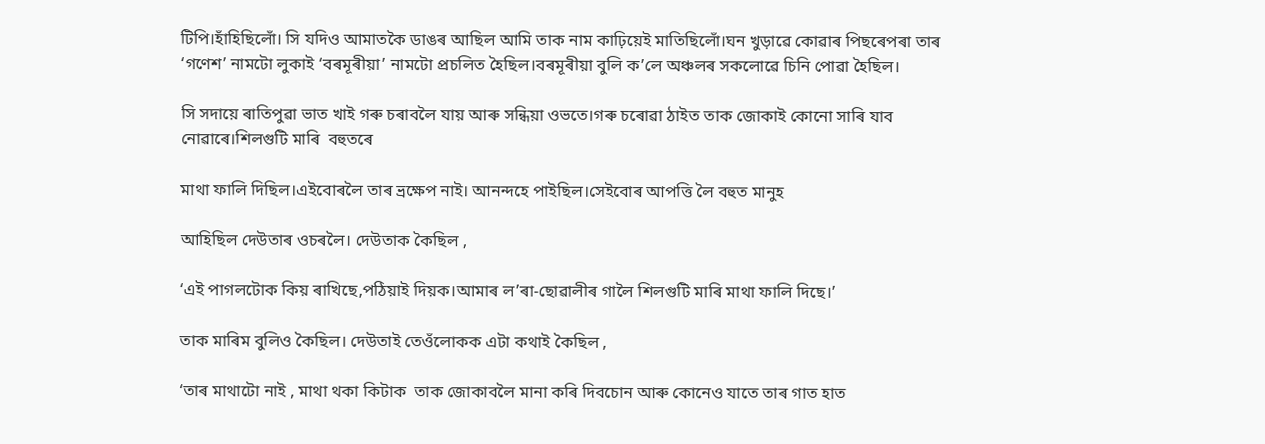টিপি।হাঁহিছিলোঁ। সি যদিও আমাতকৈ ডাঙৰ আছিল আমি তাক নাম কাঢ়িয়েই মাতিছিলোঁ।ঘন খুড়াৱে কোৱাৰ পিছৰেপৰা তাৰ ‘গণেশ’ নামটো লুকাই ‘বৰমূৰীয়া’ নামটো প্ৰচলিত হৈছিল।বৰমূৰীয়া বুলি ক’লে অঞ্চলৰ সকলোৱে চিনি পোৱা হৈছিল।

সি সদায়ে ৰাতিপুৱা ভাত খাই গৰু চৰাবলৈ যায় আৰু সন্ধিয়া ওভতে।গৰু চৰোৱা ঠাইত তাক জোকাই কোনো সাৰি যাব নোৱাৰে।শিলগুটি মাৰি  বহুতৰে

মাথা ফালি দিছিল।এইবোৰলৈ তাৰ ভ্ৰক্ষেপ নাই। আনন্দহে পাইছিল।সেইবোৰ আপত্তি লৈ বহুত মানুহ

আহিছিল দেউতাৰ ওচৰলৈ। দেউতাক কৈছিল ,

‘এই পাগলটোক কিয় ৰাখিছে,পঠিয়াই দিয়ক।আমাৰ ল’ৰা-ছোৱালীৰ গালৈ শিলগুটি মাৰি মাথা ফালি দিছে।’

তাক মাৰিম বুলিও কৈছিল। দেউতাই তেওঁলোকক এটা কথাই কৈছিল ,

‘তাৰ মাথাটো নাই , মাথা থকা কিটাক  তাক জোকাবলৈ মানা কৰি দিবচোন আৰু কোনেও যাতে তাৰ গাত হাত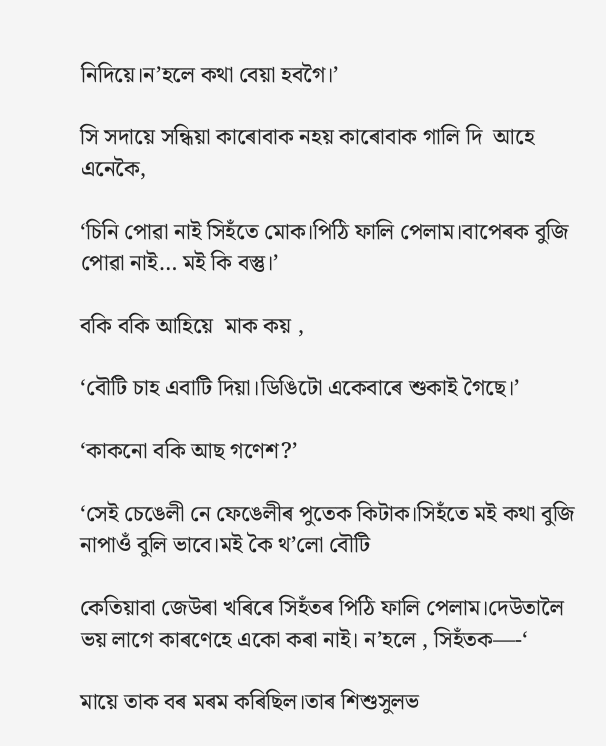নিদিয়ে।ন’হলে কথা বেয়া হবগৈ।’

সি সদায়ে সন্ধিয়া কাৰোবাক নহয় কাৰোবাক গালি দি  আহে এনেকৈ,

‘চিনি পোৱা নাই সিহঁতে মোক।পিঠি ফালি পেলাম।বাপেৰক বুজি পোৱা নাই… মই কি বস্তু।’

বকি বকি আহিয়ে  মাক কয় ,

‘বৌটি চাহ এবাটি দিয়া।ডিঙিটো একেবাৰে শুকাই গৈছে।’

‘কাকনো বকি আছ গণেশ?’

‘সেই চেঙেলী নে ফেঙেলীৰ পুতেক কিটাক।সিহঁতে মই কথা বুজি নাপাওঁ বুলি ভাবে।মই কৈ থ’লো বৌটি

কেতিয়াবা জেউৰা খৰিৰে সিহঁতৰ পিঠি ফালি পেলাম।দেউতালৈ ভয় লাগে কাৰণেহে একো কৰা নাই। ন’হলে , সিহঁতক—-‘

মায়ে তাক বৰ মৰম কৰিছিল।তাৰ শিশুসুলভ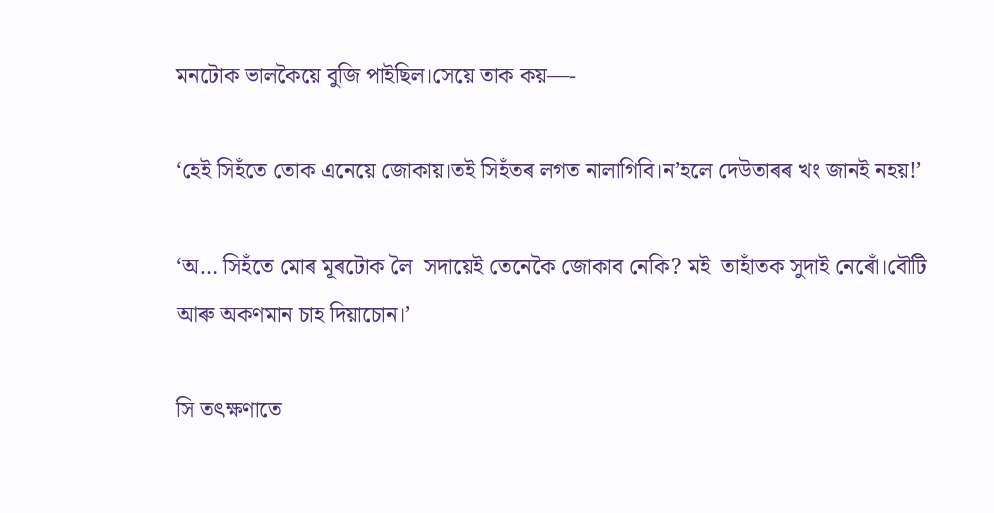মনটোক ভালকৈয়ে বুজি পাইছিল।সেয়ে তাক কয়—-

‘হেই সিহঁতে তোক এনেয়ে জোকায়।তই সিহঁতৰ লগত নালাগিবি।ন’হলে দেউতাৰৰ খং জানই নহয়!’

‘অ… সিহঁতে মোৰ মূৰটোক লৈ  সদায়েই তেনেকৈ জোকাব নেকি? মই  তাহাঁতক সুদাই নেৰোঁ।বৌটি  আৰু অকণমান চাহ দিয়াচোন।’

সি তৎক্ষণাতে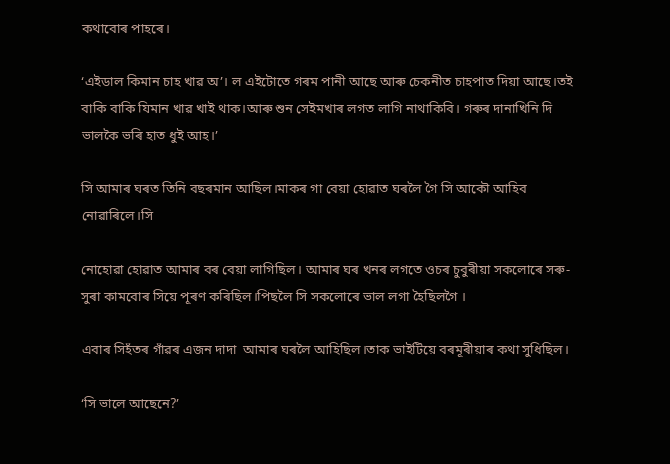কথাবোৰ পাহৰে।

‘এইডাল কিমান চাহ খাৱ অ’। ল এইটোতে গৰম পানী আছে আৰু চেকনীত চাহপাত দিয়া আছে।তই বাকি বাকি যিমান খাৱ খাই থাক।আৰু শুন সেইমখাৰ লগত লাগি নাথাকিবি। গৰুৰ দানাখিনি দি ভালকৈ ভৰি হাত ধুই আহ।’

সি আমাৰ ঘৰত তিনি বছৰমান আছিল।মাকৰ গা বেয়া হোৱাত ঘৰলৈ গৈ সি আকৌ আহিব নোৱাৰিলে।সি

নোহোৱা হোৱাত আমাৰ বৰ বেয়া লাগিছিল। আমাৰ ঘৰ খনৰ লগতে ওচৰ চুবুৰীয়া সকলোৰে সৰু-সুৰা কামবোৰ সিয়ে পূৰণ কৰিছিল।পিছলৈ সি সকলোৰে ভাল লগা হৈছিলগৈ ।

এবাৰ সিহঁতৰ গাঁৱৰ এজন দাদা  আমাৰ ঘৰলৈ আহিছিল।তাক ভাইটিয়ে বৰমূৰীয়াৰ কথা সুধিছিল।

‘সি ভালে আছেনে?’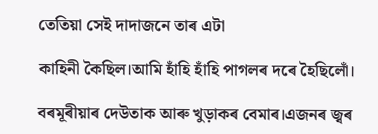তেতিয়া সেই দাদাজনে তাৰ এটা

কাহিনী কৈছিল।আমি হাঁহি হাঁহি পাগলৰ দৰে হৈছিলোঁ।

বৰমূৰীয়াৰ দেউতাক আৰু খুড়াকৰ বেমাৰ।এজনৰ জ্বৰ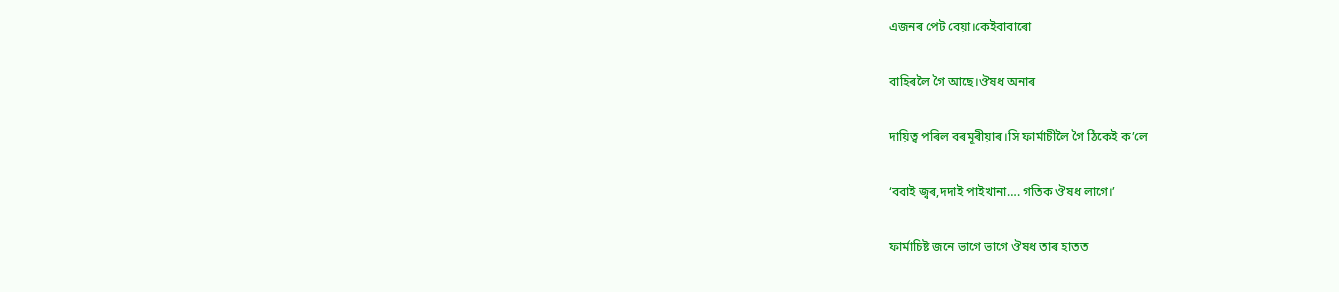এজনৰ পেট বেয়া।কেইবাবাৰো

বাহিৰলৈ গৈ আছে।ঔষধ অনাৰ

দায়িত্ব পৰিল বৰমূৰীয়াৰ।সি ফাৰ্মাচীলৈ গৈ ঠিকেই ক’লে

‘ববাই জ্বৰ,দদাই পাইখানা…. গতিক ঔষধ লাগে।’

ফাৰ্মাচিষ্ট জনে ভাগে ভাগে ঔষধ তাৰ হাতত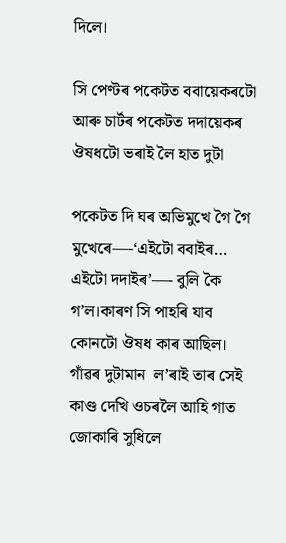দিলে।

সি পেণ্টৰ পকেটত ববায়েকৰটো আৰু চাৰ্টৰ পকেটত দদায়েকৰ ঔষধটো ভৰাই লৈ হাত দুটা

পকেটত দি ঘৰ অভিমুখে গৈ গৈ মুখেৰে—-‘এইটো ববাইৰ… এইটো দদাইৰ’—- বুলি কৈ গ’ল।কাৰণ সি পাহৰি যাব কোনটো ঔষধ কাৰ আছিল। গাঁৱৰ দুটামান  ল’ৰাই তাৰ সেই কাণ্ড দেখি ওচৰলৈ আহি গাত জোকাৰি সুধিলে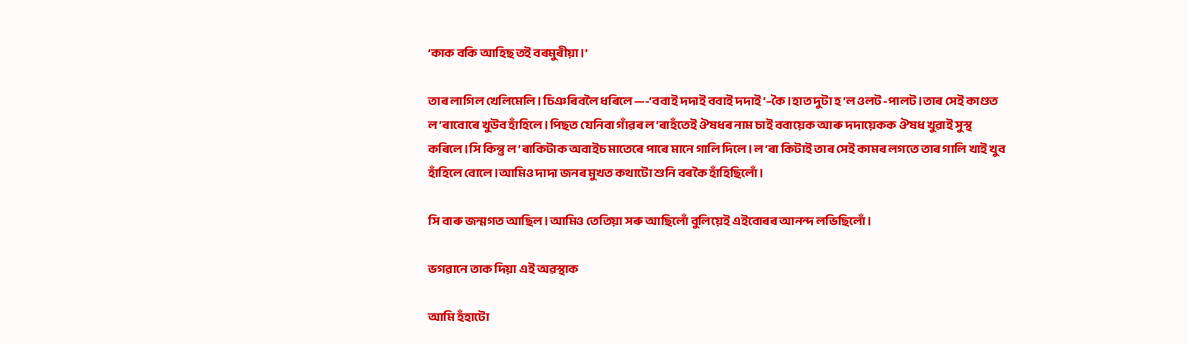‘কাক বকি আহিছ তই বৰমুৰীয়া।’

তাৰ লাগিল খেলিমেলি। চিঞৰিবলৈ ধৰিলে —-‘ববাই দদাই ববাই দদাই’–কৈ।হাত দুটা হ’ল ওলট -পালট।তাৰ সেই কাণ্ডত ল’ৰাবোৰে খুউব হাঁহিলে।পিছত যেনিবা গাঁৱৰ ল’ৰাহঁতেই ঔষধৰ নাম চাই ববায়েক আৰু দদায়েকক ঔষধ খুৱাই সুস্থ কৰিলে।সি কিন্তু ল’ৰাকিটাক অবাইচ মাতেৰে পাৰে মানে গালি দিলে।ল’ৰা কিটাই তাৰ সেই কামৰ লগতে তাৰ গালি খাই খুব হাঁহিলে বোলে ।আমিও দাদা জনৰ মুখত কথাটো শুনি বৰকৈ হাঁহিছিলোঁ।

সি বাৰু জন্মগত আছিল।আমিও তেতিয়া সৰু আছিলোঁ বুলিয়েই এইবোৰৰ আনন্দ লভিছিলোঁ।

ভগৱানে তাক দিয়া এই অৱস্থাক

আমি হঁহাটো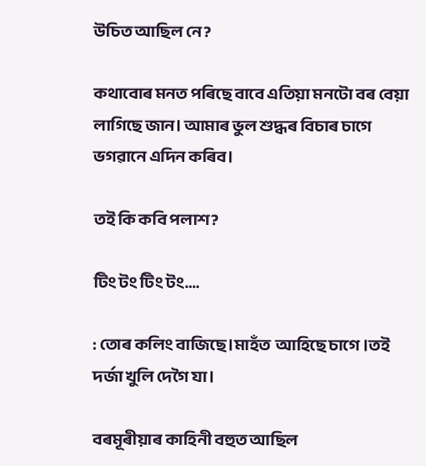উচিত আছিল নে?

কথাবোৰ মনত পৰিছে বাবে এতিয়া মনটো বৰ বেয়া লাগিছে জান। আমাৰ ভুল শুদ্ধৰ বিচাৰ চাগে ভগৱানে এদিন কৰিব।

তই কি কবি পলাশ?

টিং টং টিং টং….

: তোৰ কলিং বাজিছে।মাহঁত  আহিছে চাগে ।তই দৰ্জা খুলি দেগৈ যা।

বৰমূৰীয়াৰ কাহিনী বহুত আছিল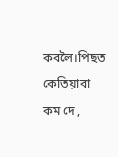কবলৈ।পিছত কেতিয়াবা কম দে ,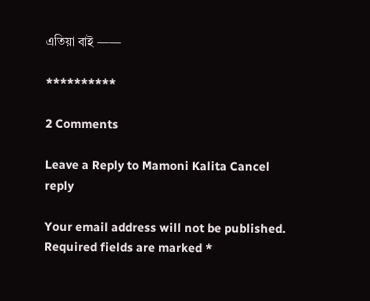এতিয়া বাই ——

**********

2 Comments

Leave a Reply to Mamoni Kalita Cancel reply

Your email address will not be published. Required fields are marked *